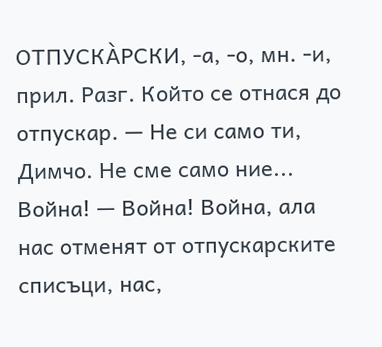ОТПУСКА̀РСКИ, -а, -о, мн. -и, прил. Разг. Който се отнася до отпускар. — Не си само ти, Димчо. Не сме само ние... Война! — Война! Война, ала нас отменят от отпускарските списъци, нас,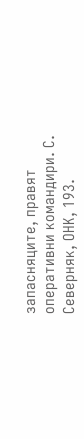запасняците, правят оперативни командири. С. Северняк, ОНК, 193.